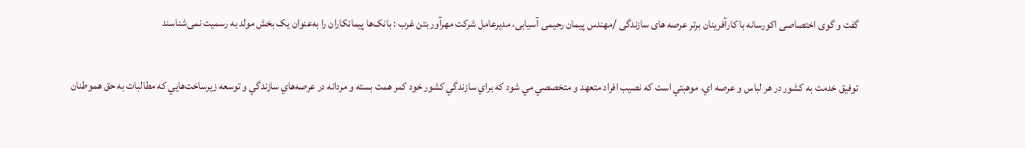گفت و گوی اختصاصی اکورسانه با کارآفرینان برتر عرصه های سازندگی /مهندس پیمان رحیمی آسیابی، مدیرعامل شرکت مهرآور بتن غرب : بانک‌ها پیمانکاران را به‌عنوان یک بخش مولد به رسمیت نمی‌شناسند

توفيق خدمت به کشور در هر لباس و عرصه اي، موهبتي است که نصيب افراد متعهد و متخصصي مي شود که براي سازندگي کشور خود کمر همت بسته و مردانه در عرصه‌هاي سازندگي و توسعه زيرساخت‌هايي که مطالبات به حق هموطنان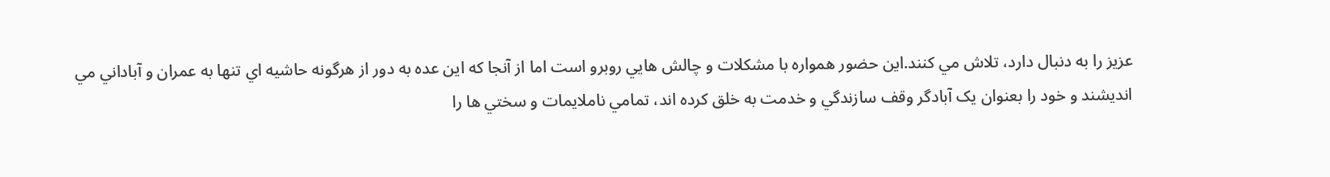عزيز را به دنبال دارد، تلاش مي کنند.اين حضور همواره با مشکلات و چالش هايي روبرو است اما از آنجا که اين عده به دور از هرگونه حاشيه اي تنها به عمران و آباداني مي انديشند و خود را بعنوان يک آبادگر وقف سازندگي و خدمت به خلق کرده اند، تمامي ناملايمات و سختي ها را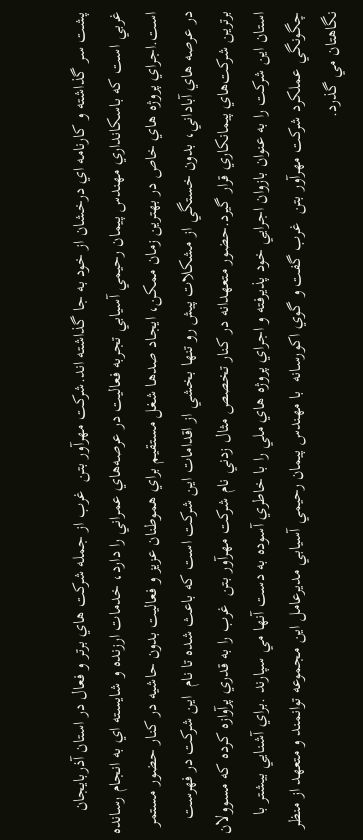پشت سر گذاشته و کارنامه اي درخشان از خود به جا گذاشته اند.شرکت مهرآور بتن  غرب از جمله شرکت هاي برتر و فعال در استان آذربايجان غربي است که باسکانداري مهندس پيمان رحيمي آسيابي تجربه فعاليت در عرصه‌هاي عمراني را دارد، خدمات ارزنده و شايسته اي به انجام رسانده است.اجراي پروژه هاي خاص در بهترين زمان ممکن، ايجاد صدها شغل مستقيم براي هموطنان عزيز و فعاليت بدون حاشيه در کنار حضور مستمر در عرصه هاي آباداني، بدون خستگي از مشکلات پيش رو تنها بخشي از اقدامات اين شرکت است که باعث شده تا نام  اين شرکت در فهرست برترين شرکت‌هاي پيمانکاري قرار گيرد.حضور متعهدانه در کنار تخصص مثال زدني نام شرکت مهرآور بتن  غرب را به قدري پرآوازه کرده که مسوولان استان اين شرکت را به عنوان بازوان اجرايي خود پذيرفته و اجراي پروژه هاي ملي را با خاطري آسوده به دست آنها مي سپارند .براي آشنايي بيشتر با چگونگي عملکرد شرکت مهرآور بتن  غرب گفت و گوي اکورسانه  با مهندس پيمان رحيمي آسيابي مديرعامل اين مجموعه توانمند و متعهد از منظر نگاهتان مي گذرد.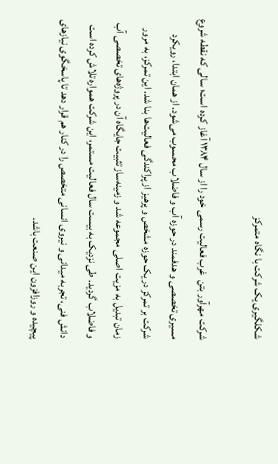شکلگیری یک شرکت با نگاه متمرکز

شرکت مهرآور بتن  غرب فعالیت رسمی خود را از سال ۱۳۸۴ آغاز کرده است؛ سالی که نقطه شروع مسیری تخصصی و هدفمند در حوزه آب و فاضلاب محسوب می‌شود. از همان ابتدا، رویکرد شرکت بر تمرکز در یک حوزه مشخص و پرهیز از پراکندگی فعالیت‌ها بنا شد. این تمرکز، به مرور زمان تبدیل به مزیت اصلی مجموعه شد و زمینه‌ساز تثبیت جایگاه آن در پروژه‌های تخصصی آب و فاضلاب گردید. طی نزدیک به بیست سال فعالیت مستمر، این شرکت همواره تلاش کرده است دانش فنی، تجربه میدانی و نیروی انسانی متخصص را در کنار هم قرار دهد تا پاسخگوی نیازهای پیچیده و روزافزون این صنعت باشد.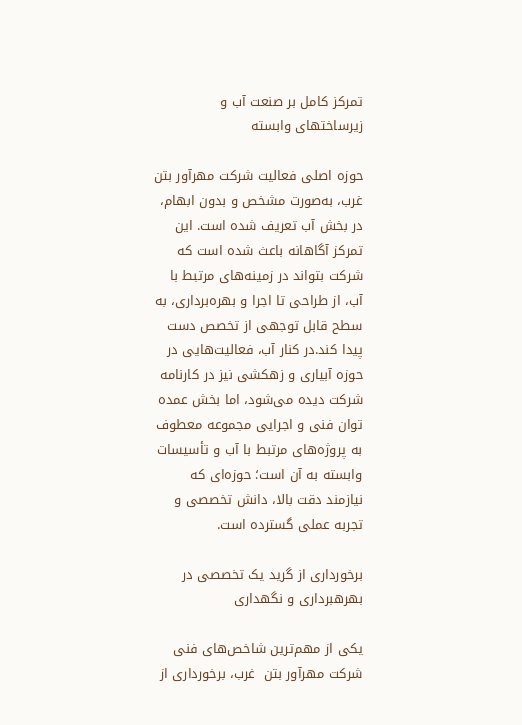تمرکز کامل بر صنعت آب و زیرساختهای وابسته

حوزه اصلی فعالیت شرکت مهرآور بتن  غرب، به‌صورت مشخص و بدون ابهام، در بخش آب تعریف شده است. این تمرکز آگاهانه باعث شده است که شرکت بتواند در زمینه‌های مرتبط با آب، از طراحی تا اجرا و بهره‌برداری، به سطح قابل توجهی از تخصص دست پیدا کند.در کنار آب، فعالیت‌هایی در حوزه آبیاری و زهکشی نیز در کارنامه شرکت دیده می‌شود، اما بخش عمده توان فنی و اجرایی مجموعه معطوف به پروژه‌های مرتبط با آب و تأسیسات وابسته به آن است؛ حوزه‌ای که نیازمند دقت بالا، دانش تخصصی و تجربه عملی گسترده است.

برخورداری از گرید یک تخصصی در بهرهبرداری و نگهداری

یکی از مهم‌ترین شاخص‌های فنی شرکت مهرآور بتن  غرب، برخورداری از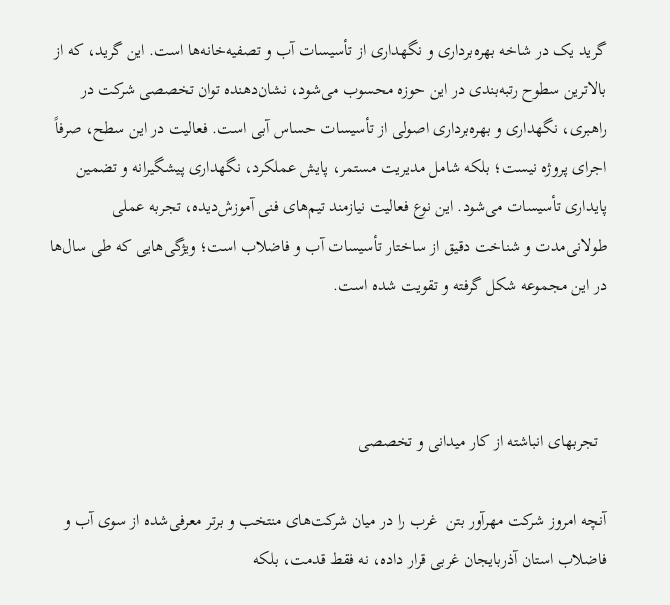گرید یک در شاخه بهره‌برداری و نگهداری از تأسیسات آب و تصفیه‌خانه‌ها است. این گرید، که از بالاترین سطوح رتبه‌بندی در این حوزه محسوب می‌شود، نشان‌دهنده توان تخصصی شرکت در راهبری، نگهداری و بهره‌برداری اصولی از تأسیسات حساس آبی است. فعالیت در این سطح، صرفاً اجرای پروژه نیست؛ بلکه شامل مدیریت مستمر، پایش عملکرد، نگهداری پیشگیرانه و تضمین پایداری تأسیسات می‌شود. این نوع فعالیت نیازمند تیم‌های فنی آموزش‌دیده، تجربه عملی طولانی‌مدت و شناخت دقیق از ساختار تأسیسات آب و فاضلاب است؛ ویژگی‌هایی که طی سال‌ها در این مجموعه شکل گرفته و تقویت شده است.



  تجربهای انباشته از کار میدانی و تخصصی

آنچه امروز شرکت مهرآور بتن  غرب را در میان شرکت‌های منتخب و برتر معرفی‌شده از سوی آب و فاضلاب استان آذربایجان غربی قرار داده، نه فقط قدمت، بلکه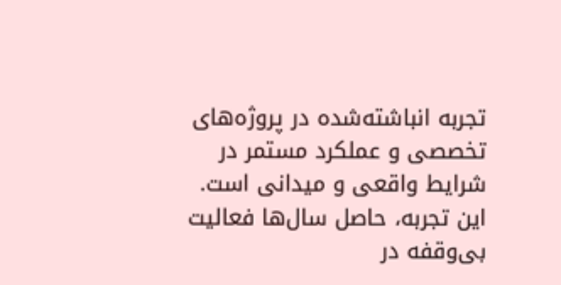تجربه انباشته‌شده در پروژه‌های تخصصی و عملکرد مستمر در شرایط واقعی و میدانی است. این تجربه، حاصل سال‌ها فعالیت بی‌وقفه در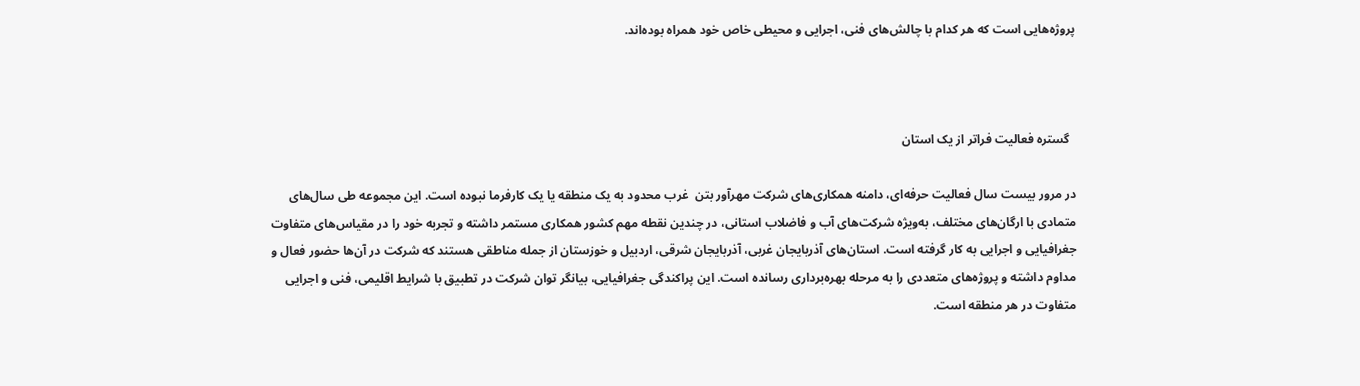پروژه‌هایی است که هر کدام با چالش‌های فنی، اجرایی و محیطی خاص خود همراه بوده‌اند.



  گستره فعالیت فراتر از یک استان

در مرور بیست سال فعالیت حرفه‌ای، دامنه همکاری‌های شرکت مهرآور بتن  غرب محدود به یک منطقه یا یک کارفرما نبوده است. این مجموعه طی سال‌های متمادی با ارگان‌های مختلف، به‌ویژه شرکت‌های آب و فاضلاب استانی، در چندین نقطه مهم کشور همکاری مستمر داشته و تجربه خود را در مقیاس‌های متفاوت جغرافیایی و اجرایی به کار گرفته است. استان‌های آذربایجان غربی، آذربایجان شرقی، اردبیل و خوزستان از جمله مناطقی هستند که شرکت در آن‌ها حضور فعال و مداوم داشته و پروژه‌های متعددی را به مرحله بهره‌برداری رسانده است. این پراکندگی جغرافیایی، بیانگر توان شرکت در تطبیق با شرایط اقلیمی، فنی و اجرایی متفاوت در هر منطقه است.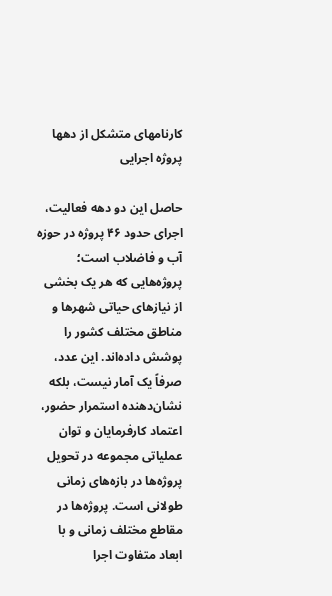کارنامهای متشکل از دهها پروژه اجرایی

حاصل این دو دهه فعالیت، اجرای حدود ۴۶ پروژه در حوزه آب و فاضلاب است؛ پروژه‌هایی که هر یک بخشی از نیازهای حیاتی شهرها و مناطق مختلف کشور را پوشش داده‌اند. این عدد، صرفاً یک آمار نیست، بلکه نشان‌دهنده استمرار حضور، اعتماد کارفرمایان و توان عملیاتی مجموعه در تحویل پروژه‌ها در بازه‌های زمانی طولانی است. پروژه‌ها در مقاطع مختلف زمانی و با ابعاد متفاوت اجرا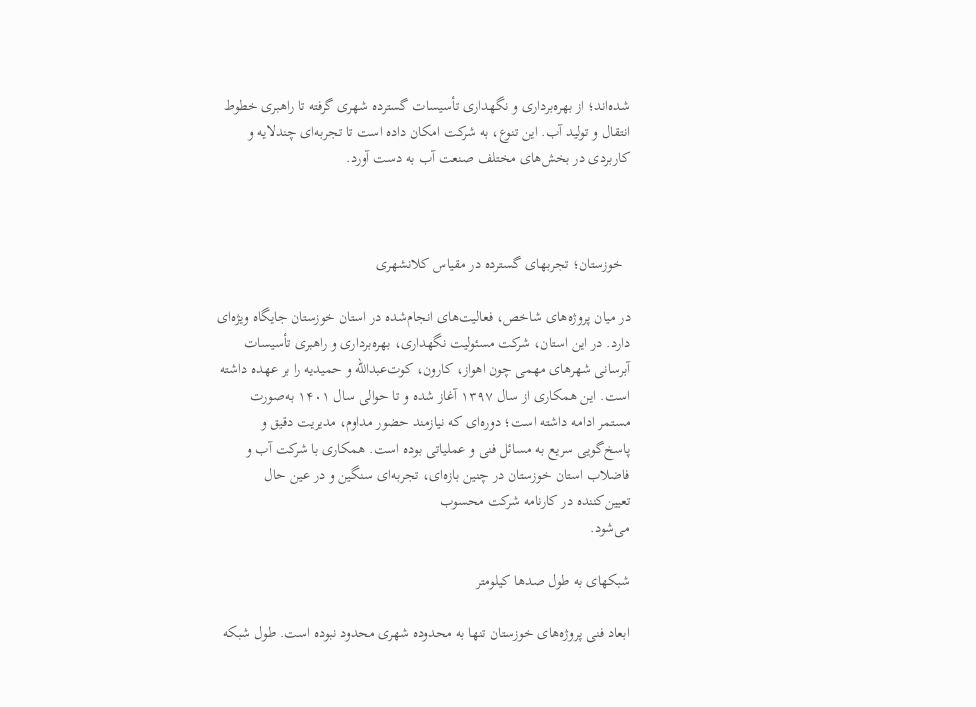شده‌اند؛ از بهره‌برداری و نگهداری تأسیسات گسترده شهری گرفته تا راهبری خطوط انتقال و تولید آب. این تنوع، به شرکت امکان داده است تا تجربه‌ای چندلایه و کاربردی در بخش‌های مختلف صنعت آب به دست آورد.



  خوزستان؛ تجربهای گسترده در مقیاس کلانشهری

در میان پروژه‌های شاخص، فعالیت‌های انجام‌شده در استان خوزستان جایگاه ویژه‌ای دارد. در این استان، شرکت مسئولیت نگهداری، بهره‌برداری و راهبری تأسیسات آبرسانی شهرهای مهمی چون اهواز، کارون، کوت‌عبدالله و حمیدیه را بر عهده داشته است. این همکاری از سال ۱۳۹۷ آغاز شده و تا حوالی سال ۱۴۰۱ به‌صورت مستمر ادامه داشته است؛ دوره‌ای که نیازمند حضور مداوم، مدیریت دقیق و پاسخ‌گویی سریع به مسائل فنی و عملیاتی بوده است. همکاری با شرکت آب و فاضلاب استان خوزستان در چنین بازه‌ای، تجربه‌ای سنگین و در عین حال تعیین‌کننده در کارنامه شرکت محسوب
می‌شود.

شبکهای به طول صدها کیلومتر

ابعاد فنی پروژه‌های خوزستان تنها به محدوده شهری محدود نبوده است. طول شبکه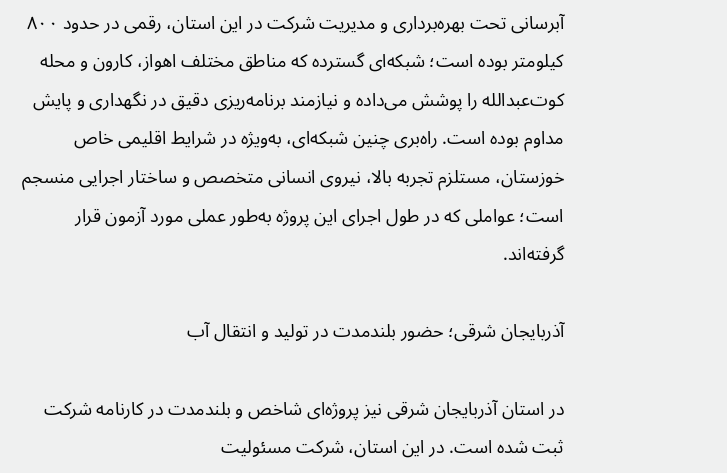آبرسانی تحت بهره‌برداری و مدیریت شرکت در این استان، رقمی در حدود ۸۰۰ کیلومتر بوده است؛ شبکه‌ای گسترده که مناطق مختلف اهواز، کارون و محله کوت‌عبدالله را پوشش می‌داده و نیازمند برنامه‌ریزی دقیق در نگهداری و پایش مداوم بوده است. راه‌بری چنین شبکه‌ای، به‌ویژه در شرایط اقلیمی خاص خوزستان، مستلزم تجربه بالا، نیروی انسانی متخصص و ساختار اجرایی منسجم است؛ عواملی که در طول اجرای این پروژه به‌طور عملی مورد آزمون قرار
گرفته‌اند.

آذربایجان شرقی؛ حضور بلندمدت در تولید و انتقال آب

در استان آذربایجان شرقی نیز پروژه‌ای شاخص و بلندمدت در کارنامه شرکت ثبت شده است. در این استان، شرکت مسئولیت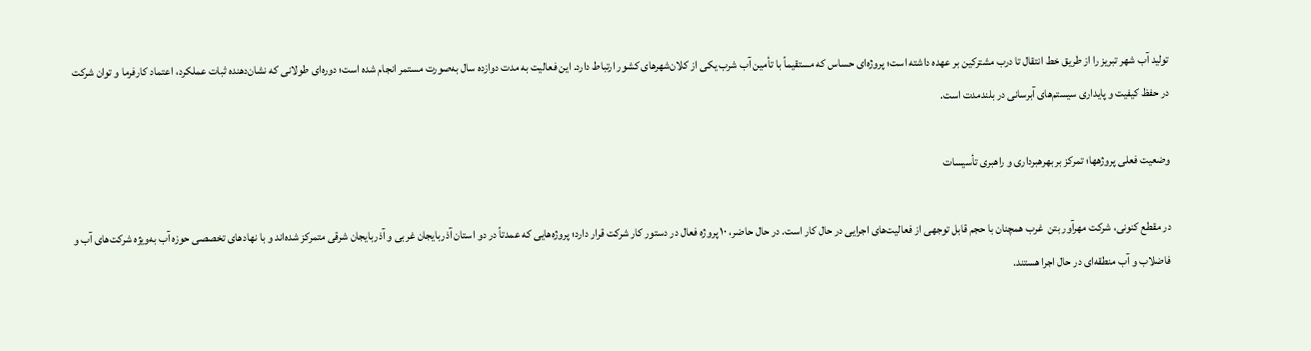تولید آب شهر تبریز را از طریق خط انتقال تا درب مشترکین بر عهده داشته است؛ پروژه‌ای حساس که مستقیماً با تأمین آب شرب یکی از کلان‌شهرهای کشور ارتباط دارد. این فعالیت به مدت دوازده سال به‌صورت مستمر انجام شده است؛ دوره‌ای طولانی که نشان‌دهنده ثبات عملکرد، اعتماد کارفرما و توان شرکت در حفظ کیفیت و پایداری سیستم‌های آبرسانی در بلندمدت است.

وضعیت فعلی پروژهها؛ تمرکز بر بهرهبرداری و راهبری تأسیسات

در مقطع کنونی، شرکت مهرآور بتن  غرب همچنان با حجم قابل توجهی از فعالیت‌های اجرایی در حال کار است. در حال حاضر، ۱۰ پروژه فعال در دستور کار شرکت قرار دارد؛ پروژه‌هایی که عمدتاً در دو استان آذربایجان غربی و آذربایجان شرقی متمرکز شده‌اند و با نهادهای تخصصی حوزه آب به‌ویژه شرکت‌های آب و فاضلاب و آب منطقه‌ای در حال اجرا هستند.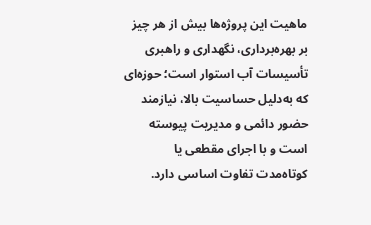ماهیت این پروژه‌ها بیش از هر چیز بر بهره‌برداری، نگهداری و راهبری تأسیسات آب استوار است؛ حوزه‌ای که به‌دلیل حساسیت بالا، نیازمند حضور دائمی و مدیریت پیوسته است و با اجرای مقطعی یا کوتاه‌مدت تفاوت اساسی دارد.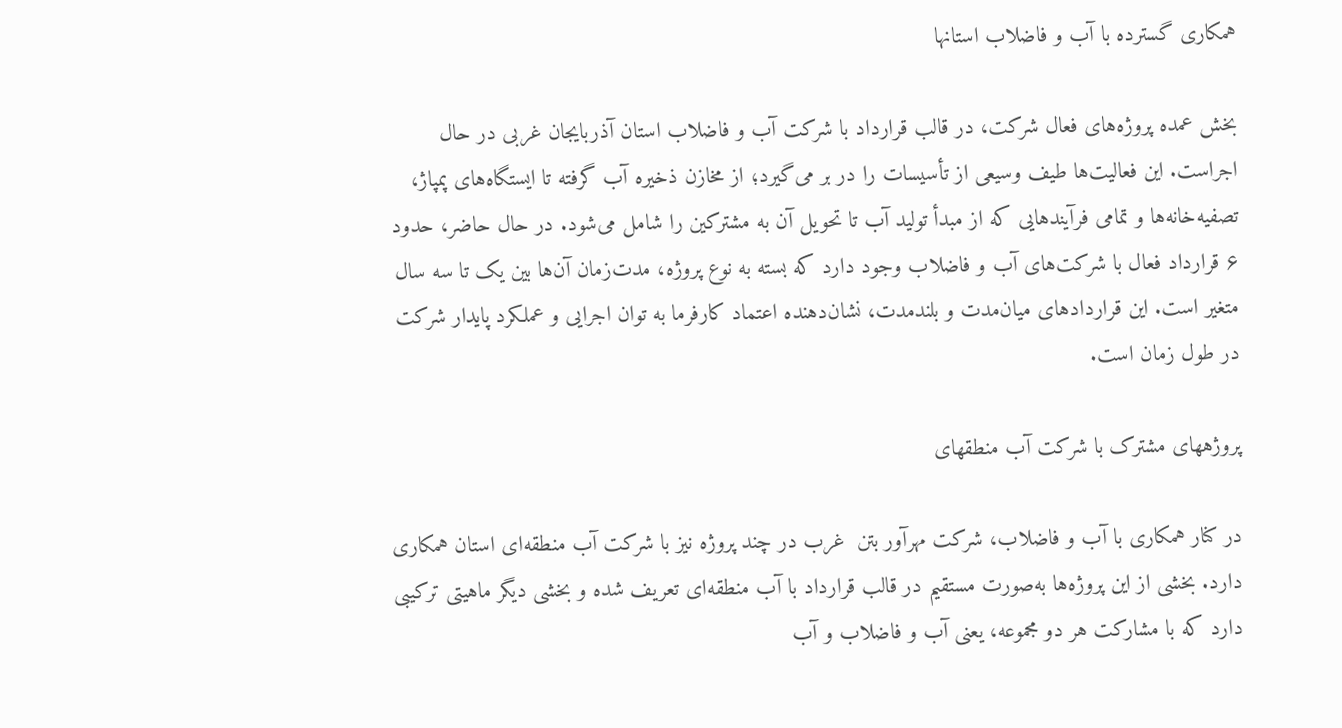همکاری گسترده با آب و فاضلاب استانها

بخش عمده پروژه‌های فعال شرکت، در قالب قرارداد با شرکت آب و فاضلاب استان آذربایجان غربی در حال اجراست. این فعالیت‌ها طیف وسیعی از تأسیسات را در بر می‌گیرد؛ از مخازن ذخیره آب گرفته تا ایستگاه‌های پمپاژ، تصفیه‌خانه‌ها و تمامی فرآیندهایی که از مبدأ تولید آب تا تحویل آن به مشترکین را شامل می‌شود. در حال حاضر، حدود ۶ قرارداد فعال با شرکت‌های آب و فاضلاب وجود دارد که بسته به نوع پروژه، مدت‌زمان آن‌ها بین یک تا سه سال متغیر است. این قراردادهای میان‌مدت و بلندمدت، نشان‌دهنده اعتماد کارفرما به توان اجرایی و عملکرد پایدار شرکت در طول زمان است.

پروژههای مشترک با شرکت آب منطقهای

در کنار همکاری با آب و فاضلاب، شرکت مهرآور بتن  غرب در چند پروژه نیز با شرکت آب منطقه‌ای استان همکاری دارد. بخشی از این پروژه‌ها به‌صورت مستقیم در قالب قرارداد با آب منطقه‌ای تعریف شده و بخشی دیگر ماهیتی ترکیبی دارد که با مشارکت هر دو مجموعه، یعنی آب و فاضلاب و آب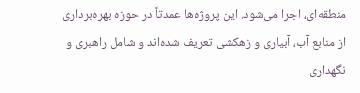منطقه‌ای، اجرا می‌شود. این پروژه‌ها عمدتاً در حوزه بهره‌برداری از منابع آب، آبیاری و زهکشی تعریف شده‌اند و شامل راهبری و نگهداری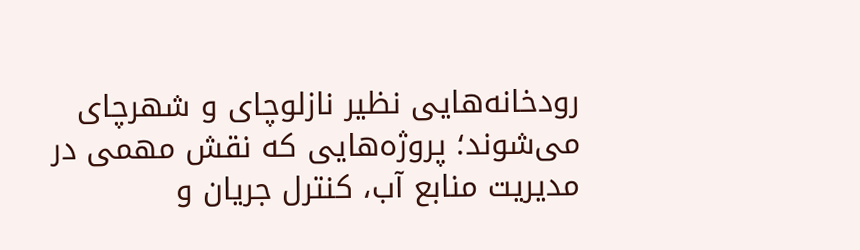رودخانه‌هایی نظیر نازلوچای و شهرچای می‌شوند؛ پروژه‌هایی که نقش مهمی در مدیریت منابع آب، کنترل جریان و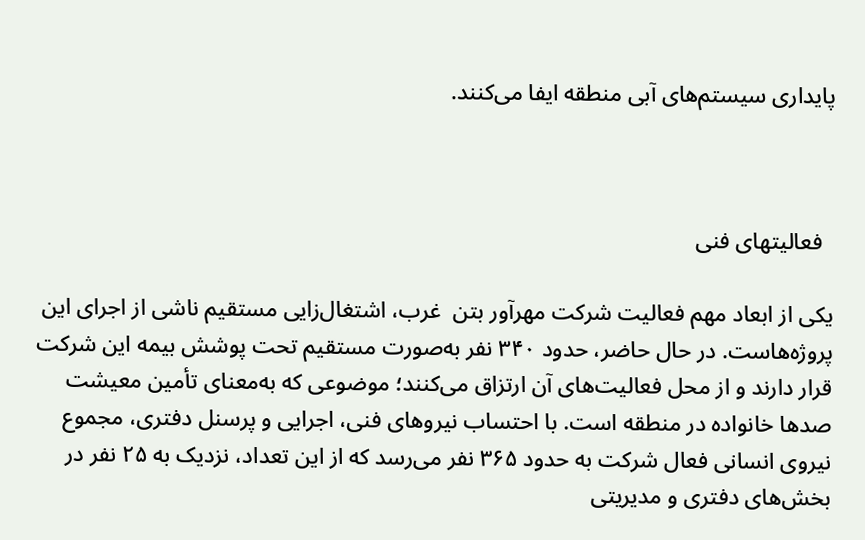پایداری سیستم‌های آبی منطقه ایفا می‌کنند.



  فعالیتهای فنی

یکی از ابعاد مهم فعالیت شرکت مهرآور بتن  غرب، اشتغال‌زایی مستقیم ناشی از اجرای این پروژه‌هاست. در حال حاضر، حدود ۳۴۰ نفر به‌صورت مستقیم تحت پوشش بیمه این شرکت قرار دارند و از محل فعالیت‌های آن ارتزاق می‌کنند؛ موضوعی که به‌معنای تأمین معیشت صدها خانواده در منطقه است. با احتساب نیروهای فنی، اجرایی و پرسنل دفتری، مجموع نیروی انسانی فعال شرکت به حدود ۳۶۵ نفر می‌رسد که از این تعداد، نزدیک به ۲۵ نفر در بخش‌های دفتری و مدیریتی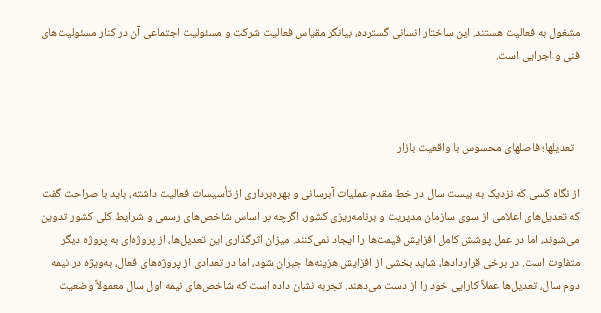مشغول به فعالیت هستند. این ساختار انسانی گسترده، بیانگر مقیاس فعالیت شرکت و مسئولیت اجتماعی آن در کنار مسئولیت‌های فنی و اجرایی است.



  تعدیلها؛ فاصلهای محسوس با واقعیت بازار

از نگاه کسی که نزدیک به بیست سال در خط مقدم عملیات آبرسانی و بهره‌برداری از تأسیسات فعالیت داشته، باید با صراحت گفت که تعدیل‌های اعلامی از سوی سازمان مدیریت و برنامه‌ریزی کشور، اگرچه بر اساس شاخص‌های رسمی و شرایط کلی کشور تدوین می‌شوند، اما در عمل پوشش کامل افزایش قیمت‌ها را ایجاد نمی‌کنند. میزان اثرگذاری این تعدیل‌ها، از پروژه‌ای به پروژه دیگر متفاوت است. در برخی قراردادها، شاید بخشی از افزایش هزینه‌ها جبران شود، اما در تعدادی از پروژه‌های فعال، به‌ویژه در نیمه دوم سال، تعدیل‌ها عملاً کارایی خود را از دست می‌دهند. تجربه نشان داده است که شاخص‌های نیمه اول سال معمولاً وضعیت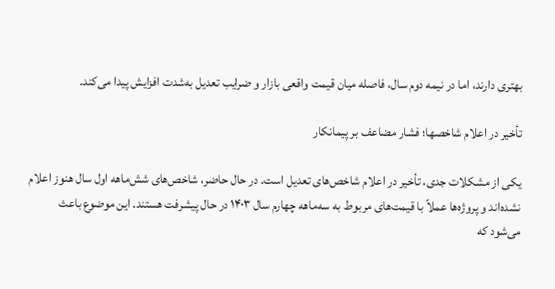بهتری دارند، اما در نیمه دوم سال، فاصله میان قیمت واقعی بازار و ضرایب تعدیل به‌شدت افزایش پیدا می‌کند.

تأخیر در اعلام شاخصها؛ فشار مضاعف بر پیمانکار

یکی از مشکلات جدی، تأخیر در اعلام شاخص‌های تعدیل است. در حال حاضر، شاخص‌های شش‌ماهه اول سال هنوز اعلام نشده‌اند و پروژه‌ها عملاً با قیمت‌های مربوط به سه‌ماهه چهارم سال ۱۴۰۳ در حال پیشرفت هستند. این موضوع باعث می‌شود که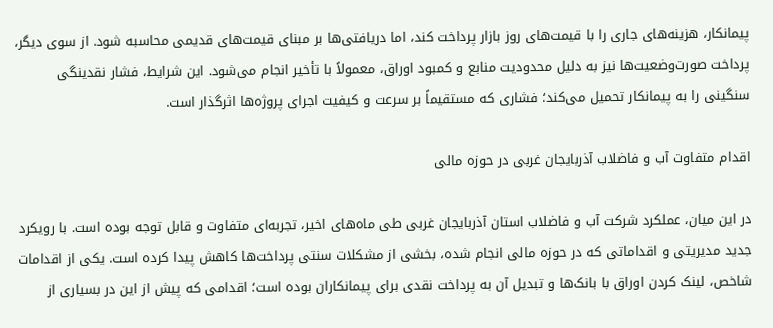پیمانکار، هزینه‌های جاری را با قیمت‌های روز بازار پرداخت کند، اما دریافتی‌ها بر مبنای قیمت‌های قدیمی محاسبه شود. از سوی دیگر، پرداخت صورت‌وضعیت‌ها نیز به دلیل محدودیت منابع و کمبود اوراق، معمولاً با تأخیر انجام می‌شود. این شرایط، فشار نقدینگی سنگینی را به پیمانکار تحمیل می‌کند؛ فشاری که مستقیماً بر سرعت و کیفیت اجرای پروژه‌ها اثرگذار است.

اقدام متفاوت آب و فاضلاب آذربایجان غربی در حوزه مالی

در این میان، عملکرد شرکت آب و فاضلاب استان آذربایجان غربی طی ماه‌های اخیر، تجربه‌ای متفاوت و قابل توجه بوده است. با رویکرد جدید مدیریتی و اقداماتی که در حوزه مالی انجام شده، بخشی از مشکلات سنتی پرداخت‌ها کاهش پیدا کرده است. یکی از اقدامات شاخص، لینک کردن اوراق با بانک‌ها و تبدیل آن به پرداخت نقدی برای پیمانکاران بوده است؛ اقدامی که پیش از این در بسیاری از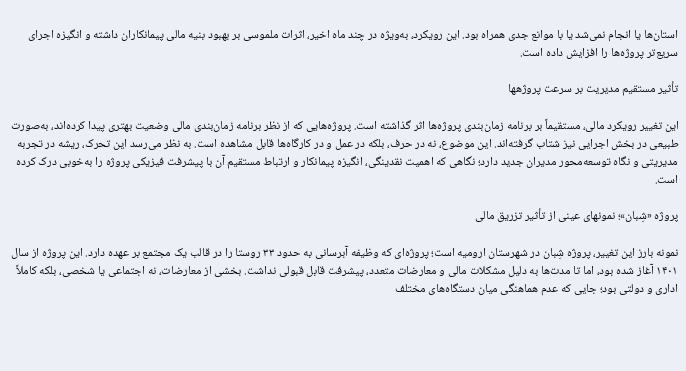استان‌ها یا انجام نمی‌شد یا با موانع جدی همراه بود. این رویکرد، به‌ویژه در چند ماه اخیر، اثرات ملموسی بر بهبود بنیه مالی پیمانکاران داشته و انگیزه اجرای سریع‌تر پروژه‌ها را افزایش داده است.

تأثیر مستقیم مدیریت بر سرعت پروژهها

این تغییر رویکرد مالی، مستقیماً بر برنامه زمان‌بندی پروژه‌ها اثر گذاشته است. پروژه‌هایی که از نظر برنامه زمان‌بندی مالی وضعیت بهتری پیدا کرده‌اند، به‌صورت طبیعی در بخش اجرایی نیز شتاب گرفته‌اند. این موضوع، نه در حرف، بلکه در عمل و در کارگاه‌ها قابل مشاهده است. به نظر می‌رسد این تحرک، ریشه در تجربه مدیریتی و نگاه توسعه‌محور مدیران جدید دارد؛ نگاهی که اهمیت نقدینگی، انگیزه پیمانکار و ارتباط مستقیم آن با پیشرفت فیزیکی پروژه را به‌خوبی درک کرده است.

پروژه «شِبان»؛ نمونهای عینی از تأثیر تزریق مالی

نمونه بارز این تغییر، پروژه شِبان در شهرستان ارومیه است؛ پروژه‌ای که وظیفه آبرسانی به حدود ۳۳ روستا را در قالب یک مجتمع بر عهده دارد. این پروژه از سال ۱۴۰۱ آغاز شده بود، اما تا مدت‌ها به دلیل مشکلات مالی و معارضات متعدد، پیشرفت قابل قبولی نداشت. بخشی از معارضات، نه اجتماعی یا شخصی، بلکه کاملاً اداری و دولتی بود؛ جایی که عدم هماهنگی میان دستگاه‌های مختلف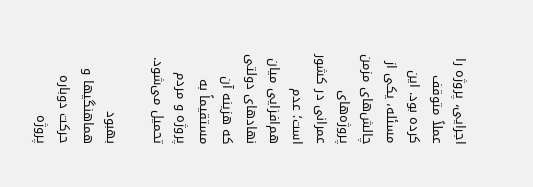اجرایی، پروژه را عملاً متوقف کرده بود. این مسئله، یکی از چالش‌های مزمن پروژه‌های عمرانی در کشور است؛ عدم هم‌افزایی میان نهادهای دولتی که هزینه آن مستقیماً به پروژه و مردم تحمیل می‌شود.

بهبود هماهنگیها و حرکت دوباره پروژه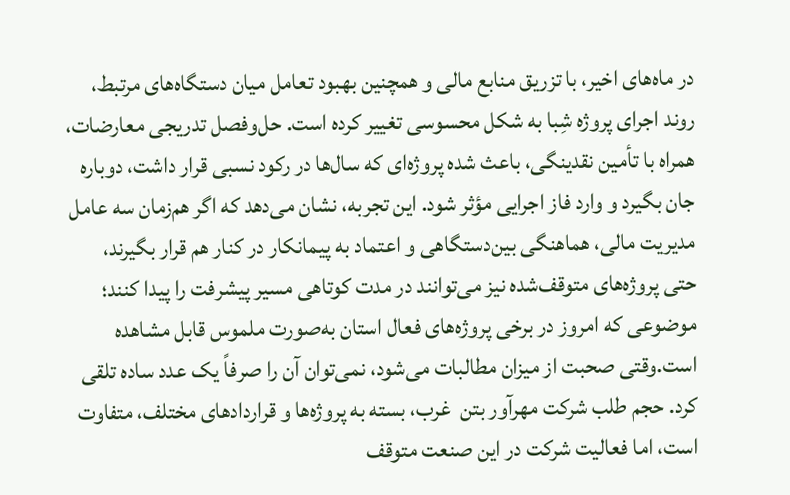در ماه‌های اخیر، با تزریق منابع مالی و همچنین بهبود تعامل میان دستگاه‌های مرتبط، روند اجرای پروژه شِبا به شکل محسوسی تغییر کرده است. حل‌وفصل تدریجی معارضات، همراه با تأمین نقدینگی، باعث شده پروژه‌ای که سال‌ها در رکود نسبی قرار داشت، دوباره جان بگیرد و وارد فاز اجرایی مؤثر شود. این تجربه، نشان می‌دهد که اگر هم‌زمان سه عامل مدیریت مالی، هماهنگی بین‌دستگاهی و اعتماد به پیمانکار در کنار هم قرار بگیرند، حتی پروژه‌های متوقف‌شده نیز می‌توانند در مدت کوتاهی مسیر پیشرفت را پیدا کنند؛ موضوعی که امروز در برخی پروژه‌های فعال استان به‌صورت ملموس قابل مشاهده است.وقتی صحبت از میزان مطالبات می‌شود، نمی‌توان آن را صرفاً یک عدد ساده تلقی کرد. حجم طلب شرکت مهرآور بتن  غرب، بسته به پروژه‌ها و قراردادهای مختلف، متفاوت است، اما فعالیت شرکت در این صنعت متوقف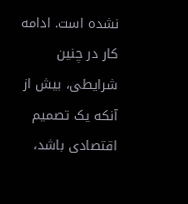نشده است. ادامه کار در چنین شرایطی، بیش از آنکه یک تصمیم اقتصادی باشد،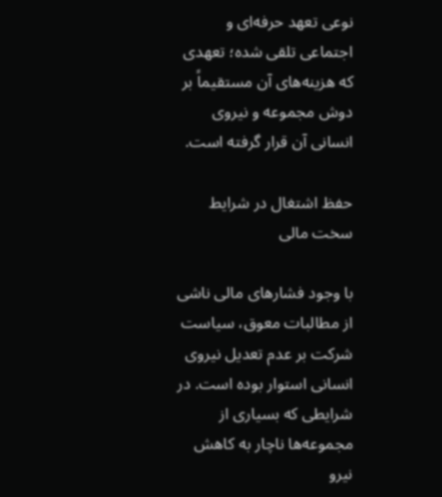نوعی تعهد حرفه‌ای و اجتماعی تلقی شده؛ تعهدی که هزینه‌های آن مستقیماً بر دوش مجموعه و نیروی انسانی آن قرار گرفته است.

حفظ اشتغال در شرایط سخت مالی

با وجود فشارهای مالی ناشی از مطالبات معوق، سیاست شرکت بر عدم تعدیل نیروی انسانی استوار بوده است. در شرایطی که بسیاری از مجموعه‌ها ناچار به کاهش نیرو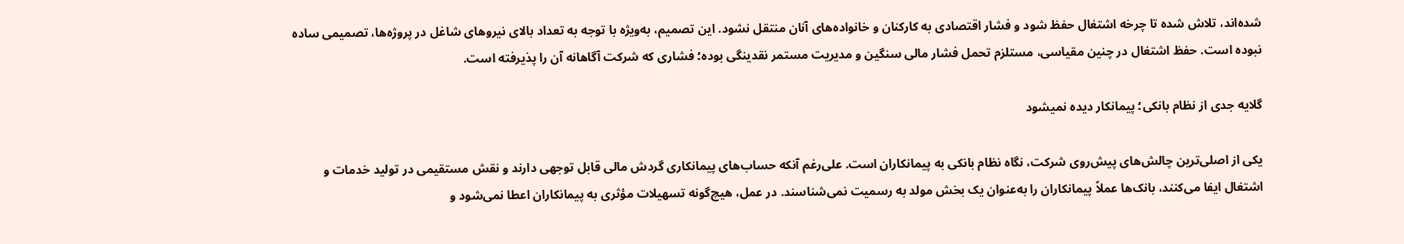شده‌اند، تلاش شده تا چرخه اشتغال حفظ شود و فشار اقتصادی به کارکنان و خانواده‌های آنان منتقل نشود. این تصمیم، به‌ویژه با توجه به تعداد بالای نیروهای شاغل در پروژه‌ها، تصمیمی ساده نبوده است. حفظ اشتغال در چنین مقیاسی، مستلزم تحمل فشار مالی سنگین و مدیریت مستمر نقدینگی بوده؛ فشاری که شرکت آگاهانه آن را پذیرفته است.

گلایه جدی از نظام بانکی؛ پیمانکار دیده نمیشود

یکی از اصلی‌ترین چالش‌های پیش‌روی شرکت، نگاه نظام بانکی به پیمانکاران است. علی‌رغم آنکه حساب‌های پیمانکاری گردش مالی قابل توجهی دارند و نقش مستقیمی در تولید خدمات و اشتغال ایفا می‌کنند، بانک‌ها عملاً پیمانکاران را به‌عنوان یک بخش مولد به رسمیت نمی‌شناسند. در عمل، هیچ‌گونه تسهیلات مؤثری به پیمانکاران اعطا نمی‌شود و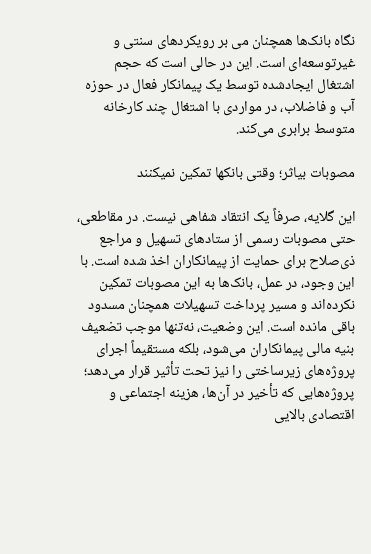نگاه بانک‌ها همچنان می بر رویکردهای سنتی و غیرتوسعه‌ای است. این در حالی است که حجم اشتغال ایجادشده توسط یک پیمانکار فعال در حوزه آب و فاضلاب، در مواردی با اشتغال چند کارخانه متوسط برابری می‌کند.

مصوبات بیاثر؛ وقتی بانکها تمکین نمیکنند

این گلایه، صرفاً یک انتقاد شفاهی نیست. در مقاطعی، حتی مصوبات رسمی از ستادهای تسهیل و مراجع ذی‌صلاح برای حمایت از پیمانکاران اخذ شده است. با این وجود، در عمل، بانک‌ها به این مصوبات تمکین نکرده‌اند و مسیر پرداخت تسهیلات همچنان مسدود باقی مانده است. این وضعیت، نه‌تنها موجب تضعیف بنیه مالی پیمانکاران می‌شود، بلکه مستقیماً اجرای پروژه‌های زیرساختی را نیز تحت تأثیر قرار می‌دهد؛ پروژه‌هایی که تأخیر در آن‌ها، هزینه اجتماعی و اقتصادی بالایی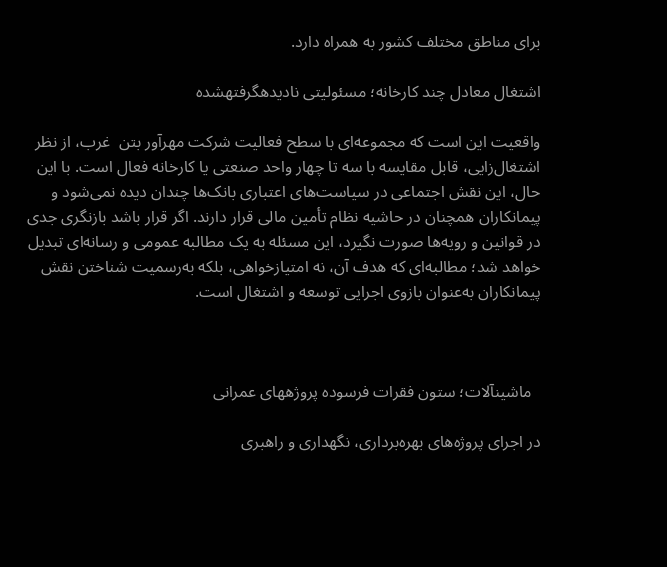برای مناطق مختلف کشور به همراه دارد.

اشتغال معادل چند کارخانه؛ مسئولیتی نادیدهگرفتهشده

واقعیت این است که مجموعه‌ای با سطح فعالیت شرکت مهرآور بتن  غرب، از نظر اشتغال‌زایی، قابل مقایسه با سه تا چهار واحد صنعتی یا کارخانه فعال است. با این حال، این نقش اجتماعی در سیاست‌های اعتباری بانک‌ها چندان دیده نمی‌شود و پیمانکاران همچنان در حاشیه نظام تأمین مالی قرار دارند. اگر قرار باشد بازنگری جدی در قوانین و رویه‌ها صورت نگیرد، این مسئله به یک مطالبه عمومی و رسانه‌ای تبدیل خواهد شد؛ مطالبه‌ای که هدف آن، نه امتیازخواهی، بلکه به‌رسمیت شناختن نقش پیمانکاران به‌عنوان بازوی اجرایی توسعه و اشتغال است.



  ماشینآلات؛ ستون فقرات فرسوده پروژههای عمرانی

در اجرای پروژه‌های بهره‌برداری، نگهداری و راهبری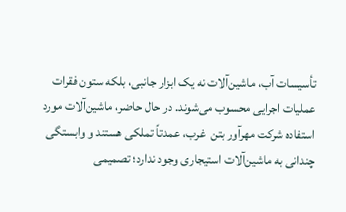تأسیسات آب، ماشین‌آلات نه یک ابزار جانبی، بلکه ستون فقرات عملیات اجرایی محسوب می‌شوند. در حال حاضر، ماشین‌آلات مورد استفاده شرکت مهرآور بتن  غرب، عمدتاً تملکی هستند و وابستگی چندانی به ماشین‌آلات استیجاری وجود ندارد؛ تصمیمی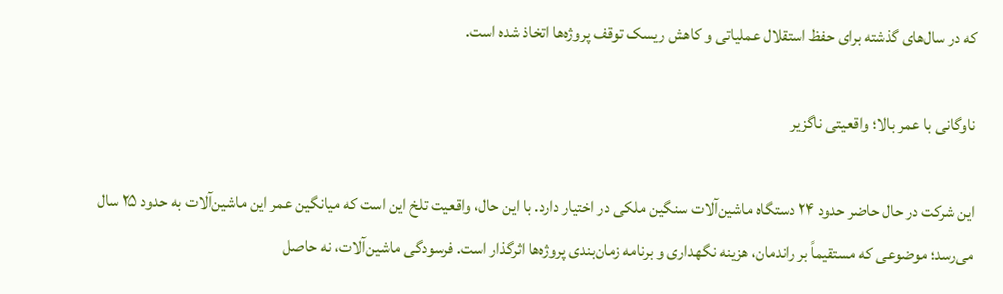که در سال‌های گذشته برای حفظ استقلال عملیاتی و کاهش ریسک توقف پروژه‌ها اتخاذ شده است.

ناوگانی با عمر بالا؛ واقعیتی ناگزیر

این شرکت در حال حاضر حدود ۲۴ دستگاه ماشین‌آلات سنگین ملکی در اختیار دارد. با این حال، واقعیت تلخ این است که میانگین عمر این ماشین‌آلات به حدود ۲۵ سال می‌رسد؛ موضوعی که مستقیماً بر راندمان، هزینه نگهداری و برنامه زمان‌بندی پروژه‌ها اثرگذار است. فرسودگی ماشین‌آلات، نه حاصل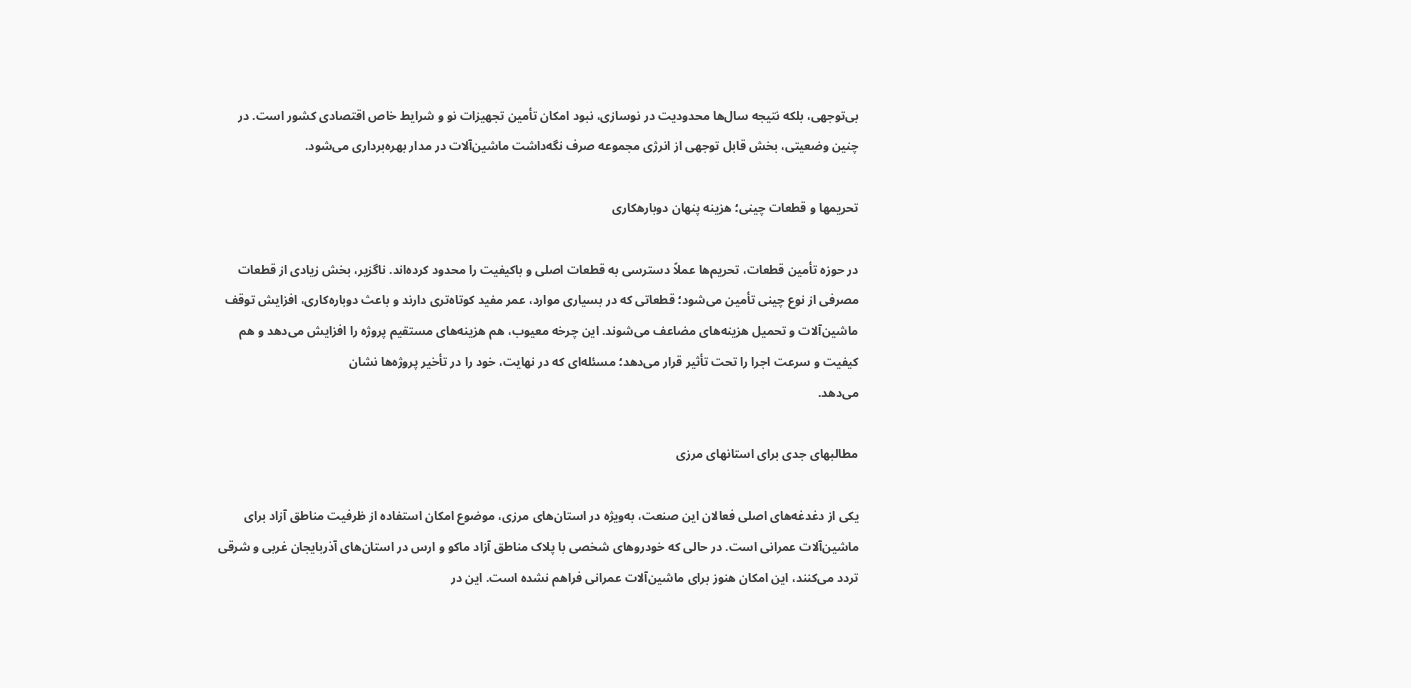بی‌توجهی، بلکه نتیجه سال‌ها محدودیت در نوسازی، نبود امکان تأمین تجهیزات نو و شرایط خاص اقتصادی کشور است. در چنین وضعیتی، بخش قابل توجهی از انرژی مجموعه صرف نگه‌داشت ماشین‌آلات در مدار بهره‌برداری می‌شود.

تحریمها و قطعات چینی؛ هزینه پنهان دوبارهکاری

در حوزه تأمین قطعات، تحریم‌ها عملاً دسترسی به قطعات اصلی و باکیفیت را محدود کرده‌اند. ناگزیر، بخش زیادی از قطعات مصرفی از نوع چینی تأمین می‌شود؛ قطعاتی که در بسیاری موارد، عمر مفید کوتاه‌تری دارند و باعث دوباره‌کاری، افزایش توقف ماشین‌آلات و تحمیل هزینه‌های مضاعف می‌شوند. این چرخه معیوب، هم هزینه‌های مستقیم پروژه را افزایش می‌دهد و هم کیفیت و سرعت اجرا را تحت تأثیر قرار می‌دهد؛ مسئله‌ای که در نهایت، خود را در تأخیر پروژه‌ها نشان
می‌دهد.

مطالبهای جدی برای استانهای مرزی

یکی از دغدغه‌های اصلی فعالان این صنعت، به‌ویژه در استان‌های مرزی، موضوع امکان استفاده از ظرفیت مناطق آزاد برای ماشین‌آلات عمرانی است. در حالی که خودروهای شخصی با پلاک مناطق آزاد ماکو و ارس در استان‌های آذربایجان غربی و شرقی تردد می‌کنند، این امکان هنوز برای ماشین‌آلات عمرانی فراهم نشده است. این در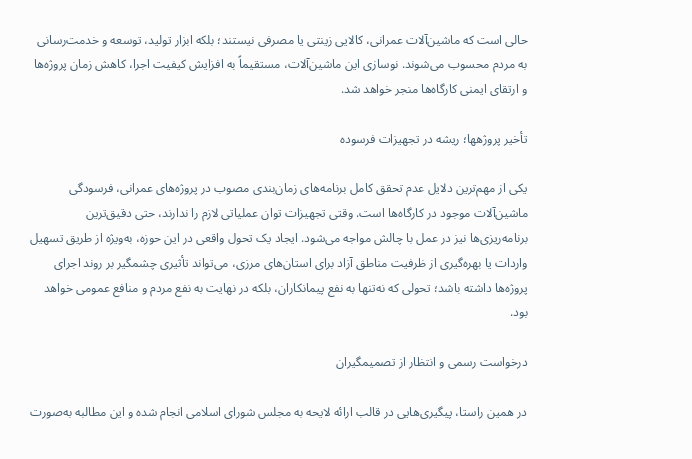حالی است که ماشین‌آلات عمرانی، کالایی زینتی یا مصرفی نیستند؛ بلکه ابزار تولید، توسعه و خدمت‌رسانی به مردم محسوب می‌شوند. نوسازی این ماشین‌آلات، مستقیماً به افزایش کیفیت اجرا، کاهش زمان پروژه‌ها و ارتقای ایمنی کارگاه‌ها منجر خواهد شد.

تأخیر پروژهها؛ ریشه در تجهیزات فرسوده

یکی از مهم‌ترین دلایل عدم تحقق کامل برنامه‌های زمان‌بندی مصوب در پروژه‌های عمرانی، فرسودگی ماشین‌آلات موجود در کارگاه‌ها است. وقتی تجهیزات توان عملیاتی لازم را ندارند، حتی دقیق‌ترین برنامه‌ریزی‌ها نیز در عمل با چالش مواجه می‌شود. ایجاد یک تحول واقعی در این حوزه، به‌ویژه از طریق تسهیل واردات یا بهره‌گیری از ظرفیت مناطق آزاد برای استان‌های مرزی، می‌تواند تأثیری چشمگیر بر روند اجرای پروژه‌ها داشته باشد؛ تحولی که نه‌تنها به نفع پیمانکاران، بلکه در نهایت به نفع مردم و منافع عمومی خواهد بود.

درخواست رسمی و انتظار از تصمیمگیران

در همین راستا، پیگیری‌هایی در قالب ارائه لایحه به مجلس شورای اسلامی انجام شده و این مطالبه به‌صورت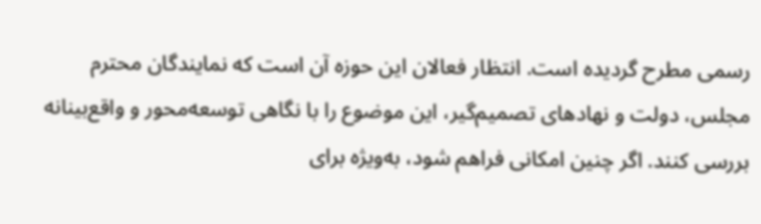رسمی مطرح گردیده است. انتظار فعالان این حوزه آن است که نمایندگان محترم مجلس، دولت و نهادهای تصمیم‌گیر، این موضوع را با نگاهی توسعه‌محور و واقع‌بینانه بررسی کنند. اگر چنین امکانی فراهم شود، به‌ویژه برای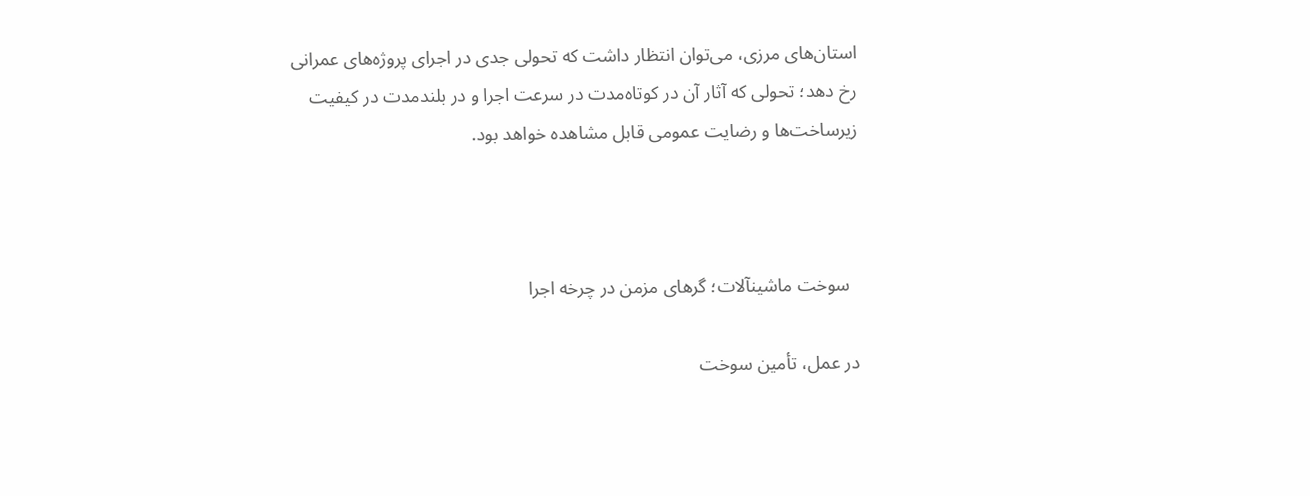استان‌های مرزی، می‌توان انتظار داشت که تحولی جدی در اجرای پروژه‌های عمرانی رخ دهد؛ تحولی که آثار آن در کوتاه‌مدت در سرعت اجرا و در بلندمدت در کیفیت زیرساخت‌ها و رضایت عمومی قابل مشاهده خواهد بود.



  سوخت ماشینآلات؛ گرهای مزمن در چرخه اجرا

در عمل، تأمین سوخت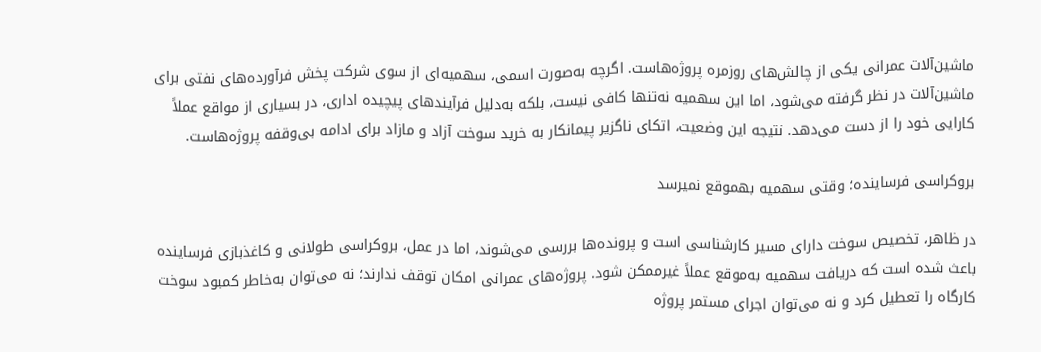ماشین‌آلات عمرانی یکی از چالش‌های روزمره پروژه‌هاست. اگرچه به‌صورت اسمی، سهمیه‌ای از سوی شرکت پخش فرآورده‌های نفتی برای ماشین‌آلات در نظر گرفته می‌شود، اما این سهمیه نه‌تنها کافی نیست، بلکه به‌دلیل فرآیندهای پیچیده اداری، در بسیاری از مواقع عملاً کارایی خود را از دست می‌دهد. نتیجه این وضعیت، اتکای ناگزیر پیمانکار به خرید سوخت آزاد و مازاد برای ادامه بی‌وقفه پروژه‌هاست.

بروکراسی فرساینده؛ وقتی سهمیه بهموقع نمیرسد

در ظاهر، تخصیص سوخت دارای مسیر کارشناسی است و پرونده‌ها بررسی می‌شوند، اما در عمل، بروکراسی طولانی و کاغذبازی فرساینده باعث شده است که دریافت سهمیه به‌موقع عملاً غیرممکن شود. پروژه‌های عمرانی امکان توقف ندارند؛ نه می‌توان به‌خاطر کمبود سوخت کارگاه را تعطیل کرد و نه می‌توان اجرای مستمر پروژه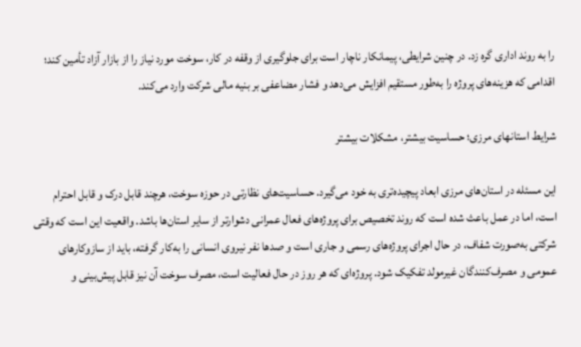را به روند اداری گره زد. در چنین شرایطی، پیمانکار ناچار است برای جلوگیری از وقفه در کار، سوخت مورد نیاز را از بازار آزاد تأمین کند؛ اقدامی که هزینه‌های پروژه را به‌طور مستقیم افزایش می‌دهد و فشار مضاعفی بر بنیه مالی شرکت وارد می‌کند.

شرایط استانهای مرزی؛ حساسیت بیشتر، مشکلات بیشتر

این مسئله در استان‌های مرزی ابعاد پیچیده‌تری به خود می‌گیرد. حساسیت‌های نظارتی در حوزه سوخت، هرچند قابل درک و قابل احترام است، اما در عمل باعث شده است که روند تخصیص برای پروژه‌های فعال عمرانی دشوارتر از سایر استان‌ها باشد. واقعیت این است که وقتی شرکتی به‌صورت شفاف، در حال اجرای پروژه‌های رسمی و جاری است و صدها نفر نیروی انسانی را به‌کار گرفته، باید از سازوکارهای عمومی و مصرف‌کنندگان غیرمولد تفکیک شود. پروژه‌ای که هر روز در حال فعالیت است، مصرف سوخت آن نیز قابل پیش‌بینی و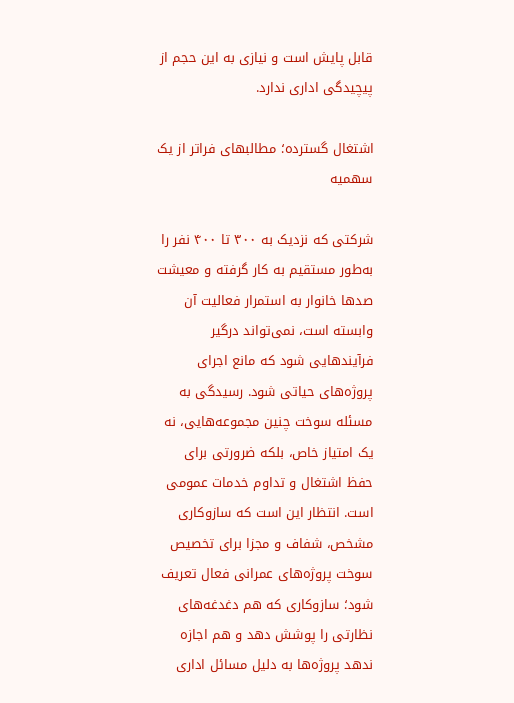قابل پایش است و نیازی به این حجم از پیچیدگی اداری ندارد.

اشتغال گسترده؛ مطالبهای فراتر از یک سهمیه

شرکتی که نزدیک به ۳۰۰ تا ۴۰۰ نفر را به‌طور مستقیم به کار گرفته و معیشت صدها خانوار به استمرار فعالیت آن وابسته است، نمی‌تواند درگیر فرآیندهایی شود که مانع اجرای پروژه‌های حیاتی شود. رسیدگی به مسئله سوخت چنین مجموعه‌هایی، نه یک امتیاز خاص، بلکه ضرورتی برای حفظ اشتغال و تداوم خدمات عمومی است. انتظار این است که سازوکاری مشخص، شفاف و مجزا برای تخصیص سوخت پروژه‌های عمرانی فعال تعریف شود؛ سازوکاری که هم دغدغه‌های نظارتی را پوشش دهد و هم اجازه ندهد پروژه‌ها به دلیل مسائل اداری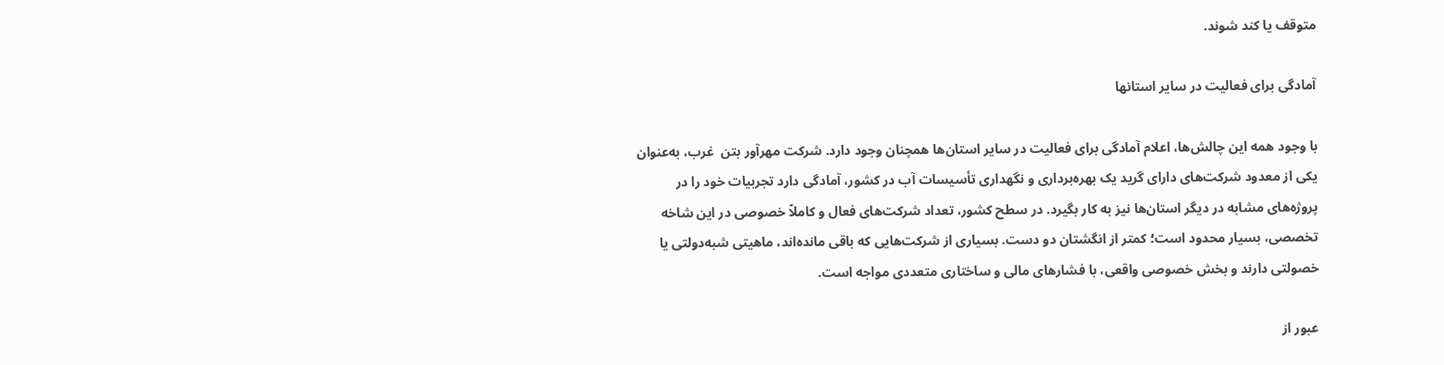متوقف یا کند شوند.

آمادگی برای فعالیت در سایر استانها

با وجود همه این چالش‌ها، اعلام آمادگی برای فعالیت در سایر استان‌ها همچنان وجود دارد. شرکت مهرآور بتن  غرب، به‌عنوان یکی از معدود شرکت‌های دارای گرید یک بهره‌برداری و نگهداری تأسیسات آب در کشور، آمادگی دارد تجربیات خود را در پروژه‌های مشابه در دیگر استان‌ها نیز به کار بگیرد. در سطح کشور، تعداد شرکت‌های فعال و کاملاً خصوصی در این شاخه تخصصی، بسیار محدود است؛ کمتر از انگشتان دو دست. بسیاری از شرکت‌هایی که باقی مانده‌اند، ماهیتی شبه‌دولتی یا خصولتی دارند و بخش خصوصی واقعی، با فشارهای مالی و ساختاری متعددی مواجه است.

عبور از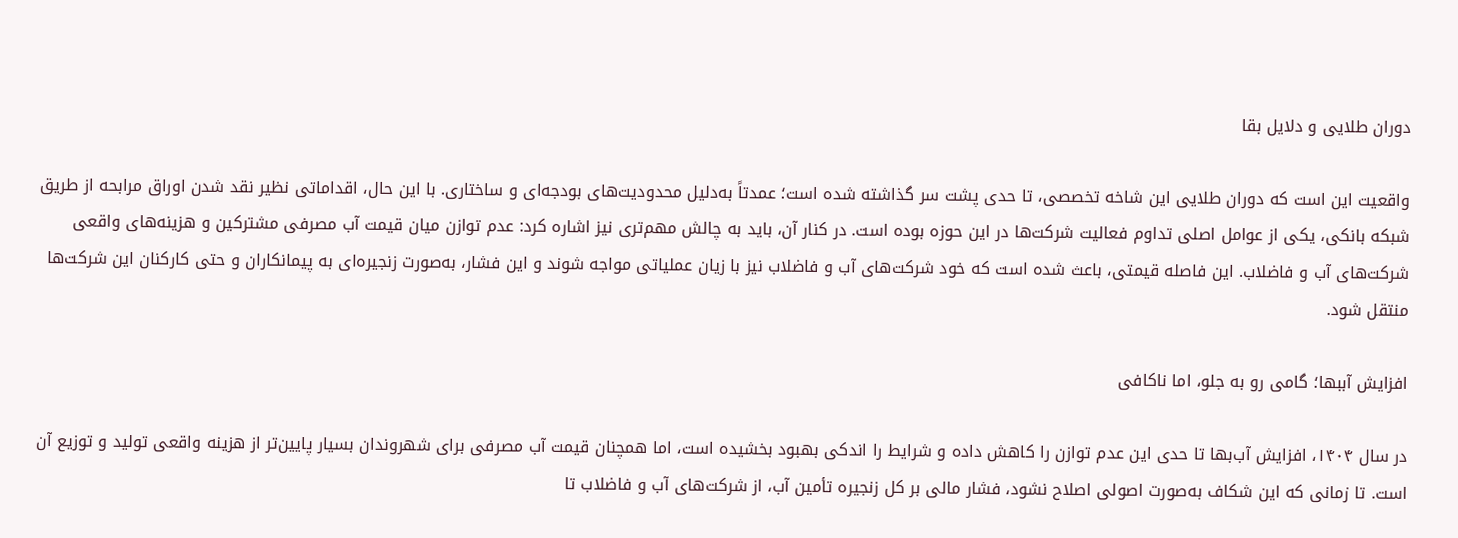دوران طلایی و دلایل بقا

واقعیت این است که دوران طلایی این شاخه تخصصی، تا حدی پشت سر گذاشته شده است؛ عمدتاً به‌دلیل محدودیت‌های بودجه‌ای و ساختاری. با این حال، اقداماتی نظیر نقد شدن اوراق مرابحه از طریق شبکه بانکی، یکی از عوامل اصلی تداوم فعالیت شرکت‌ها در این حوزه بوده است. در کنار آن، باید به چالش مهم‌تری نیز اشاره کرد: عدم توازن میان قیمت آب مصرفی مشترکین و هزینه‌های واقعی شرکت‌های آب و فاضلاب. این فاصله قیمتی، باعث شده است که خود شرکت‌های آب و فاضلاب نیز با زیان عملیاتی مواجه شوند و این فشار، به‌صورت زنجیره‌ای به پیمانکاران و حتی کارکنان این شرکت‌ها منتقل شود.

افزایش آببها؛ گامی رو به جلو، اما ناکافی

در سال ۱۴۰۴، افزایش آب‌بها تا حدی این عدم توازن را کاهش داده و شرایط را اندکی بهبود بخشیده است، اما همچنان قیمت آب مصرفی برای شهروندان بسیار پایین‌تر از هزینه واقعی تولید و توزیع آن است. تا زمانی که این شکاف به‌صورت اصولی اصلاح نشود، فشار مالی بر کل زنجیره تأمین آب، از شرکت‌های آب و فاضلاب تا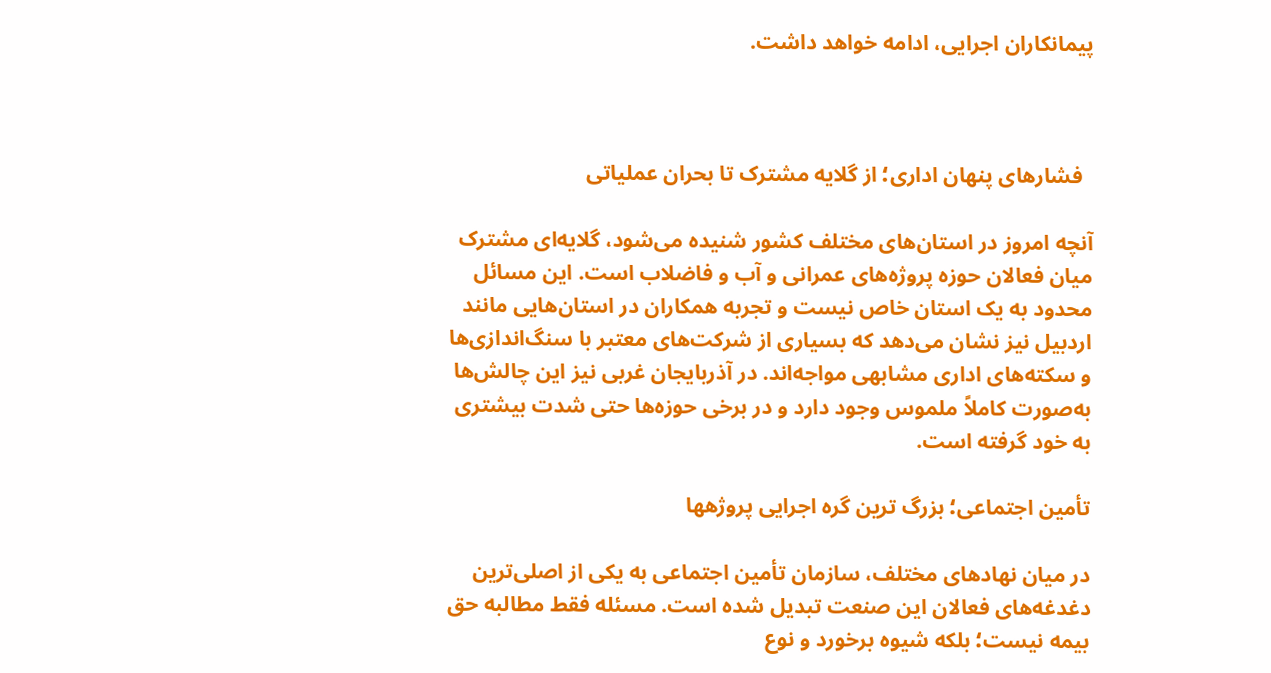پیمانکاران اجرایی، ادامه خواهد داشت.



  فشارهای پنهان اداری؛ از گلایه مشترک تا بحران عملیاتی

آنچه امروز در استان‌های مختلف کشور شنیده می‌شود، گلایه‌ای مشترک میان فعالان حوزه پروژه‌های عمرانی و آب و فاضلاب است. این مسائل محدود به یک استان خاص نیست و تجربه همکاران در استان‌هایی مانند اردبیل نیز نشان می‌دهد که بسیاری از شرکت‌های معتبر با سنگ‌اندازی‌ها و سکته‌های اداری مشابهی مواجه‌اند. در آذربایجان غربی نیز این چالش‌ها به‌صورت کاملاً ملموس وجود دارد و در برخی حوزه‌ها حتی شدت بیشتری به خود گرفته است.

تأمین اجتماعی؛ بزرگ ترین گره اجرایی پروژهها

در میان نهادهای مختلف، سازمان تأمین اجتماعی به یکی از اصلی‌ترین دغدغه‌های فعالان این صنعت تبدیل شده است. مسئله فقط مطالبه حق بیمه نیست؛ بلکه شیوه برخورد و نوع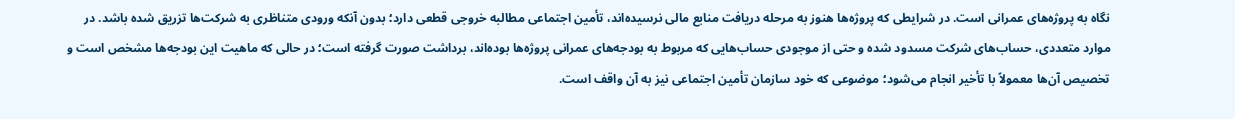نگاه به پروژه‌های عمرانی است. در شرایطی که پروژه‌ها هنوز به مرحله دریافت منابع مالی نرسیده‌اند، تأمین اجتماعی مطالبه خروجی قطعی دارد؛ بدون آنکه ورودی متناظری به شرکت‌ها تزریق شده باشد. در موارد متعددی، حساب‌های شرکت مسدود شده و حتی از موجودی حساب‌هایی که مربوط به بودجه‌های عمرانی پروژه‌ها بوده‌اند، برداشت صورت گرفته است؛ در حالی که ماهیت این بودجه‌ها مشخص است و تخصیص آن‌ها معمولاً با تأخیر انجام می‌شود؛ موضوعی که خود سازمان تأمین اجتماعی نیز به آن واقف است.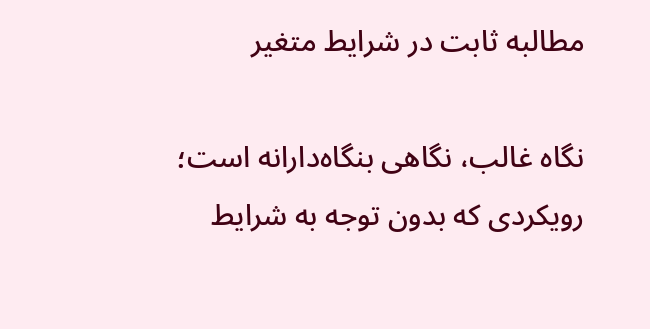مطالبه ثابت در شرایط متغیر

نگاه غالب، نگاهی بنگاه‌دارانه است؛ رویکردی که بدون توجه به شرایط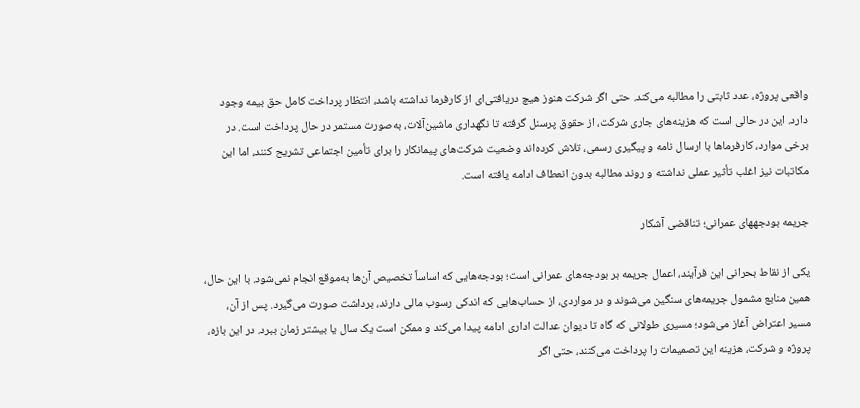واقعی پروژه، عدد ثابتی را مطالبه می‌کند. حتی اگر شرکت هنوز هیچ دریافتی‌ای از کارفرما نداشته باشد، انتظار پرداخت کامل حق بیمه وجود دارد. این در حالی است که هزینه‌های جاری شرکت، از حقوق پرسنل گرفته تا نگهداری ماشین‌آلات، به‌صورت مستمر در حال پرداخت است. در برخی موارد، کارفرماها با ارسال نامه و پیگیری رسمی، تلاش کرده‌اند وضعیت شرکت‌های پیمانکار را برای تأمین اجتماعی تشریح کنند، اما این مکاتبات نیز اغلب تأثیر عملی نداشته و روند مطالبه بدون انعطاف ادامه یافته است.

جریمه بودجههای عمرانی؛ تناقضی آشکار

یکی از نقاط بحرانی این فرآیند، اعمال جریمه بر بودجه‌های عمرانی است؛ بودجه‌هایی که اساساً تخصیص آن‌ها به‌موقع انجام نمی‌شود. با این حال، همین منابع مشمول جریمه‌های سنگین می‌شوند و در مواردی، از حساب‌هایی که اندکی رسوب مالی دارند، برداشت صورت می‌گیرد. پس از آن، مسیر اعتراض آغاز می‌شود؛ مسیری طولانی که گاه تا دیوان عدالت اداری ادامه پیدا می‌کند و ممکن است یک سال یا بیشتر زمان ببرد. در این بازه، پروژه و شرکت، هزینه این تصمیمات را پرداخت می‌کنند، حتی اگر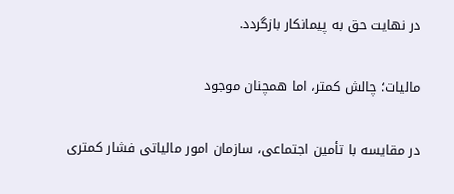در نهایت حق به پیمانکار بازگردد.

مالیات؛ چالش کمتر، اما همچنان موجود

در مقایسه با تأمین اجتماعی، سازمان امور مالیاتی فشار کمتری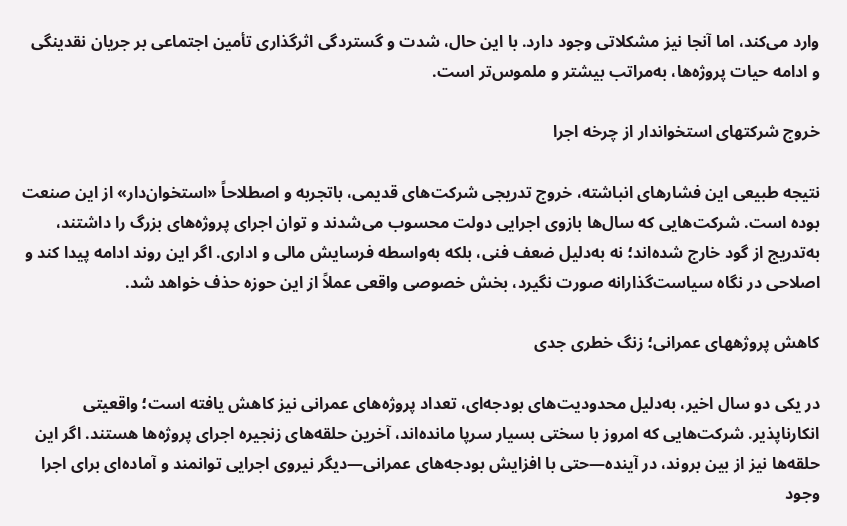وارد می‌کند، اما آنجا نیز مشکلاتی وجود دارد. با این حال، شدت و گستردگی اثرگذاری تأمین اجتماعی بر جریان نقدینگی و ادامه حیات پروژه‌ها، به‌مراتب بیشتر و ملموس‌تر است.

خروج شرکتهای استخواندار از چرخه اجرا

نتیجه طبیعی این فشارهای انباشته، خروج تدریجی شرکت‌های قدیمی، باتجربه و اصطلاحاً «استخوان‌دار» از این صنعت بوده است. شرکت‌هایی که سال‌ها بازوی اجرایی دولت محسوب می‌شدند و توان اجرای پروژه‌های بزرگ را داشتند، به‌تدریج از گود خارج شده‌اند؛ نه به‌دلیل ضعف فنی، بلکه به‌واسطه فرسایش مالی و اداری. اگر این روند ادامه پیدا کند و اصلاحی در نگاه سیاست‌گذارانه صورت نگیرد، بخش خصوصی واقعی عملاً از این حوزه حذف خواهد شد.

کاهش پروژههای عمرانی؛ زنگ خطری جدی

در یکی دو سال اخیر، به‌دلیل محدودیت‌های بودجه‌ای، تعداد پروژه‌های عمرانی نیز کاهش یافته است؛ واقعیتی انکارناپذیر. شرکت‌هایی که امروز با سختی بسیار سرپا مانده‌اند، آخرین حلقه‌های زنجیره اجرای پروژه‌ها هستند. اگر این حلقه‌ها نیز از بین بروند، در آینده—حتی با افزایش بودجه‌های عمرانی—دیگر نیروی اجرایی توانمند و آماده‌ای برای اجرا وجود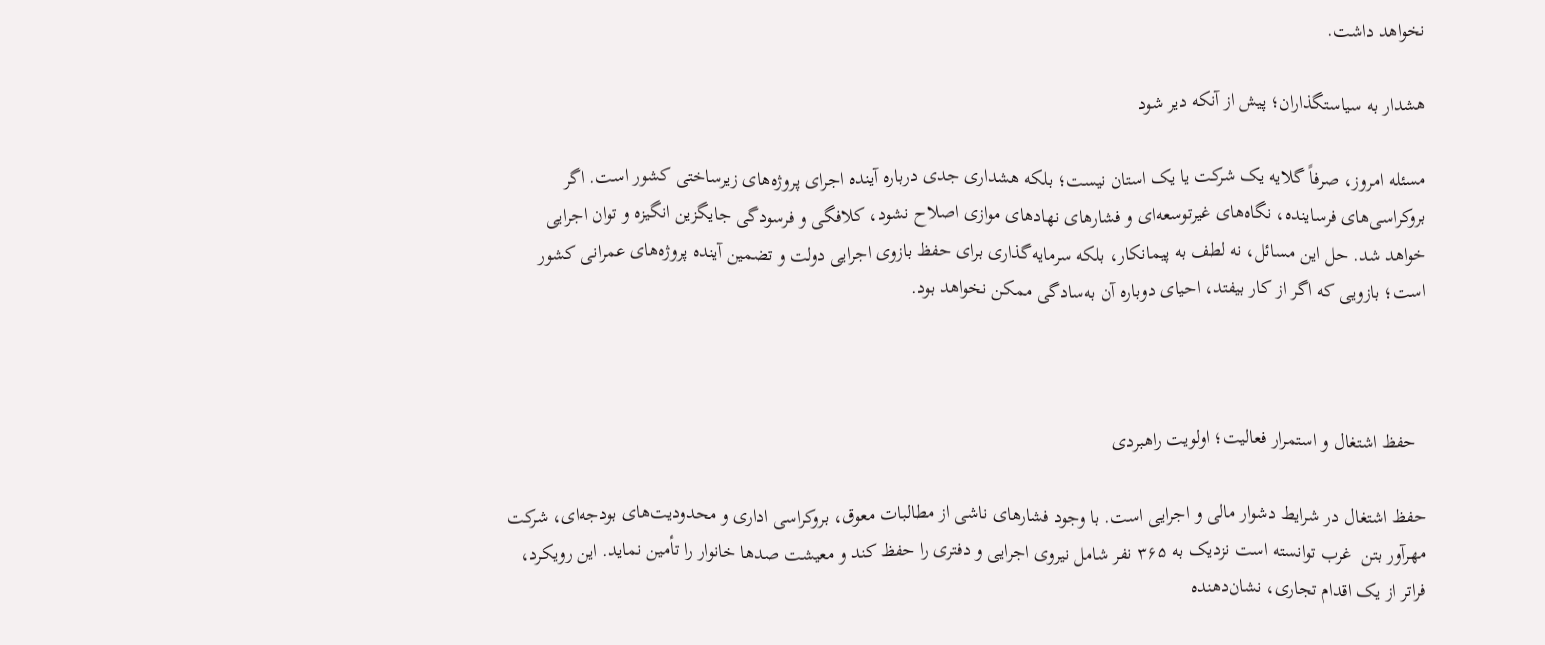نخواهد داشت.

هشدار به سیاستگذاران؛ پیش از آنکه دیر شود

مسئله امروز، صرفاً گلایه یک شرکت یا یک استان نیست؛ بلکه هشداری جدی درباره آینده اجرای پروژه‌های زیرساختی کشور است. اگر بروکراسی‌های فرساینده، نگاه‌های غیرتوسعه‌ای و فشارهای نهادهای موازی اصلاح نشود، کلافگی و فرسودگی جایگزین انگیزه و توان اجرایی خواهد شد. حل این مسائل، نه لطف به پیمانکار، بلکه سرمایه‌گذاری برای حفظ بازوی اجرایی دولت و تضمین آینده پروژه‌های عمرانی کشور است؛ بازویی که اگر از کار بیفتد، احیای دوباره آن به‌سادگی ممکن نخواهد بود.



  حفظ اشتغال و استمرار فعالیت؛ اولویت راهبردی

حفظ اشتغال در شرایط دشوار مالی و اجرایی است. با وجود فشارهای ناشی از مطالبات معوق، بروکراسی اداری و محدودیت‌های بودجه‌ای، شرکت مهرآور بتن  غرب توانسته است نزدیک به ۳۶۵ نفر شامل نیروی اجرایی و دفتری را حفظ کند و معیشت صدها خانوار را تأمین نماید. این رویکرد، فراتر از یک اقدام تجاری، نشان‌دهنده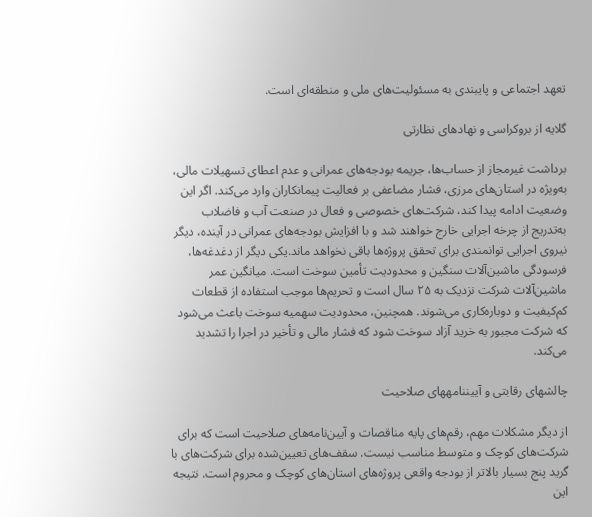تعهد اجتماعی و پایبندی به مسئولیت‌های ملی و منطقه‌ای است.

گلایه از بروکراسی و نهادهای نظارتی

برداشت غیرمجاز از حساب‌ها، جریمه بودجه‌های عمرانی و عدم اعطای تسهیلات مالی، به‌ویژه در استان‌های مرزی، فشار مضاعفی بر فعالیت پیمانکاران وارد می‌کند. اگر این وضعیت ادامه پیدا کند، شرکت‌های خصوصی و فعال در صنعت آب و فاضلاب به‌تدریج از چرخه اجرایی خارج خواهند شد و با افزایش بودجه‌های عمرانی در آینده، دیگر نیروی اجرایی توانمندی برای تحقق پروژه‌ها باقی نخواهد ماند.یکی دیگر از دغدغه‌ها، فرسودگی ماشین‌آلات سنگین و محدودیت تأمین سوخت است. میانگین عمر ماشین‌آلات شرکت نزدیک به ۲۵ سال است و تحریم‌ها موجب استفاده از قطعات کم‌کیفیت و دوباره‌کاری می‌شوند. همچنین، محدودیت سهمیه سوخت باعث می‌شود که شرکت مجبور به خرید آزاد سوخت شود که فشار مالی و تأخیر در اجرا را تشدید می‌کند.

چالشهای رقابتی و آییننامههای صلاحیت

از دیگر مشکلات مهم، رقم‌های پایه مناقصات و آیین‌نامه‌های صلاحیت است که برای شرکت‌های کوچک و متوسط مناسب نیست. سقف‌های تعیین‌شده برای شرکت‌های با گرید پنج بسیار بالاتر از بودجه واقعی پروژه‌های استان‌های کوچک و محروم است. نتیجه این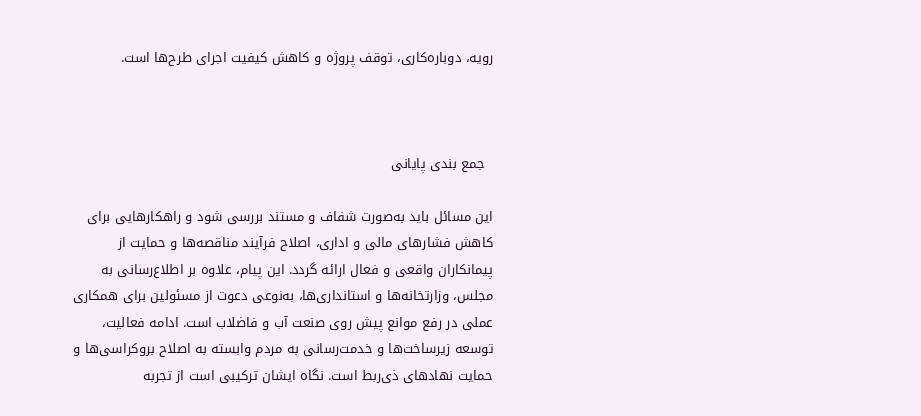رویه، دوباره‌کاری، توقف پروژه و کاهش کیفیت اجرای طرح‌ها است.



  جمع بندی پایانی

این مسائل باید به‌صورت شفاف و مستند بررسی شود و راهکارهایی برای کاهش فشارهای مالی و اداری، اصلاح فرآیند مناقصه‌ها و حمایت از پیمانکاران واقعی و فعال ارائه گردد. این پیام، علاوه بر اطلاع‌رسانی به مجلس، وزارتخانه‌ها و استانداری‌ها، به‌نوعی دعوت از مسئولین برای همکاری عملی در رفع موانع پیش روی صنعت آب و فاضلاب است. ادامه فعالیت، توسعه زیرساخت‌ها و خدمت‌رسانی به مردم وابسته به اصلاح بروکراسی‌ها و حمایت نهادهای ذی‌ربط است. نگاه ایشان ترکیبی است از تجربه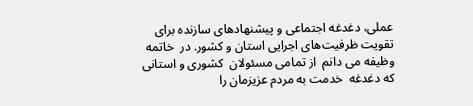عملی، دغدغه اجتماعی و پیشنهادهای سازنده برای تقویت ظرفیت‌های اجرایی استان و کشور. در  خاتمه  وظیفه می دانم  از تمامی مسئولان  کشوری و استانی که دغدغه  خدمت به مردم عزیزمان را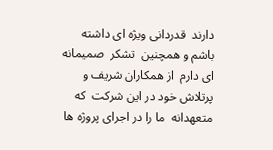دارند  قدردانی ویژه ای داشته باشم و همچنین  تشکر  صمیمانه ای دارم  از همکاران شریف و پرتلاش خود در این شرکت  که متعهدانه  ما را در اجرای پروژه ها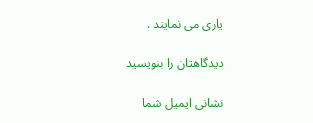یاری می نمایند .

دیدگاهتان را بنویسید

نشانی ایمیل شما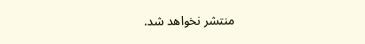منتشر نخواهد شد.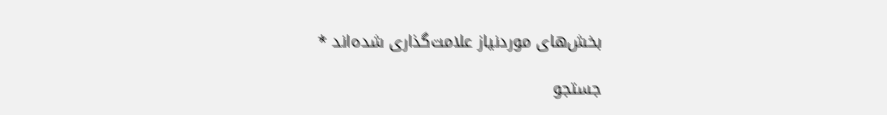بخش‌های موردنیاز علامت‌گذاری شده‌اند *

جستجو